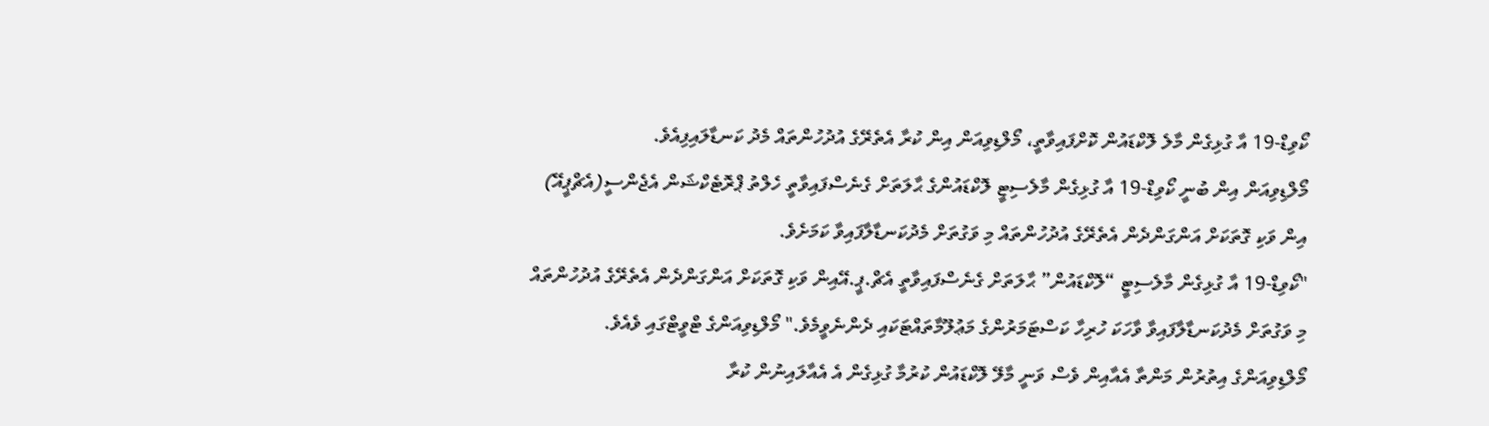ކޯވިޑް-19 އާ ގުޅިގެން މާލެ ލޮކްޑައުން ކޮށްފައިވާތީ، މޯލްޑިވިއަން އިން ކުރާ އެތެރޭގެ އުދުހުންތައް މެދު ކަނޑާލައިފިއެވެ.
މޯލްޑިވިއަން އިން ބުނީ ކޯވިޑް-19 އާ ގުޅިގެން މާލެސިޓީ ލޮކްޑައުންގެ ޙާލަތަށް ގެނެސްފައިވާތީ ހެލްތު ޕްރޮޓެކްޝަން އެޖެންސީ(އެޗްޕީއޭ) އިން ވަކި ގޮތަކަށް އަންގަންދެން އެތެރޭގެ އުދުހުންތައް މި ވަގުތަށް މެދުކަނޑާލާފައިވާ ކަމަށެވެ.
"ކޯވިޑް-19 އާ ގުޅިގެން މާލެސިޓީ “ލޮކްޑައުން” ޙާލަތަށް ގެނެސްފައިވާތީ އެޗް.ޕީ.އޭއިން ވަކި ގޮތަކަށް އަންގަންދެން އެތެރޭގެ އުދުހުންތައް މި ވަގުތަށް މެދުކަނޑާލާފައިވާ ވާހަކަ ހުރިހާ ކަސްޓަމަރުންގެ މަޢުލޫމާތައްޓަކައި ދެންނެވީމެވެ." މޯލްޑިވިއަންގެ ޓްވީޓްގައި ވެއެވެ.
މޯލްޑިވިއަންގެ އިތުރުން މަންތާ އެއާއިން ވެސް ވަނީ މާލޭ ލޮކްޑައުން ކުރުމާ ގުޅިގެން އެ އެއާލައިނުން ކުރާ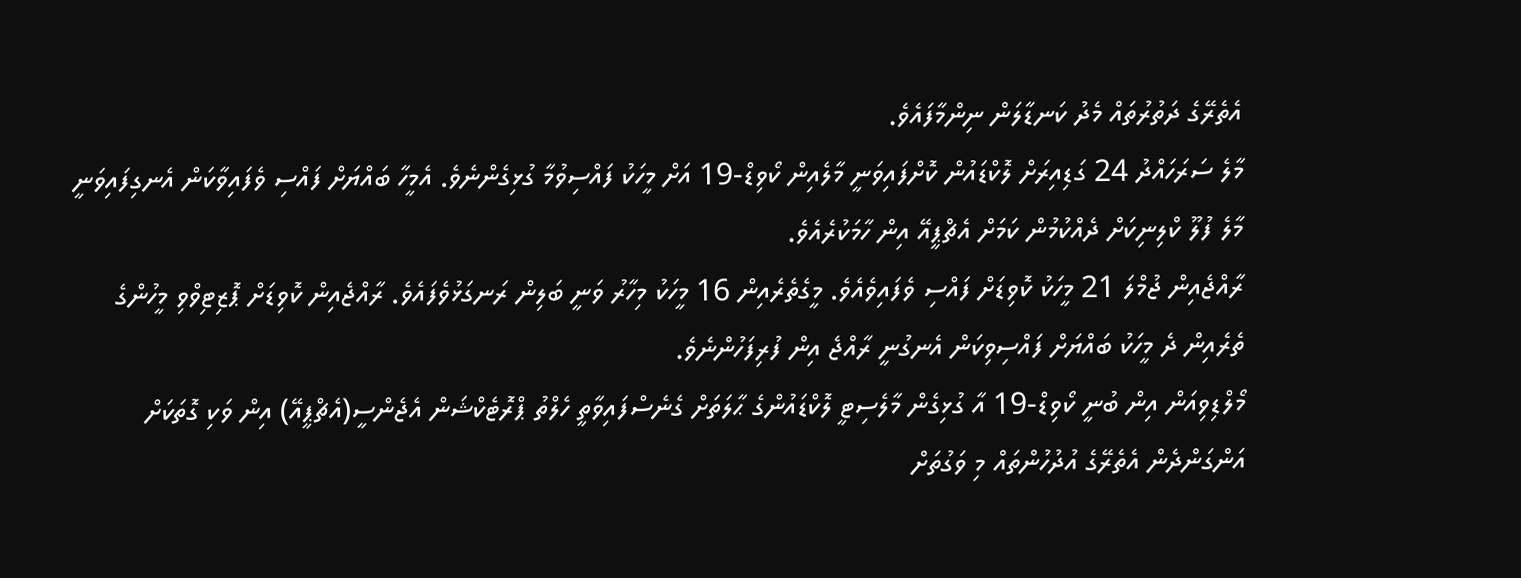އެތެރޭގެ ދަތުރުތައް މެދު ކަނޑާލަން ނިންމާފައެވެ.
މާލެ ސަރަހައްދު 24 ގަޑިއިރަށް ލޮކްޑައުން ކޮށްފައިވަނީ މާލެއިން ކޯވިޑް-19 އަށް މީހަކު ފައްސިވުމާ ގުޅިގެންނެވެ. އެމީހާ ބައްޔަށް ފައްސި ވެފައިވާކަން އެނގިފައިވަނީ މާލެ ފުލޫ ކްލިނިކަށް ދެއްކުމުން ކަމަށް އެޗްޕީއޭ އިން ހާމަކުރެއެވެ.
ރާއްޖެއިން ޖުމްލަ 21 މީހަކު ކޮވިޑަށް ފައްސި ވެފައިވެއެވެ. މީގެތެރެއިން 16 މީހަކު މިހާރު ވަނީ ބަލިން ރަނގަޅުވެފައެވެ. ރާއްޖެއިން ކޮވިޑަށް ޕޮޒިޓިވްވި މީހުންގެ ތެރެއިން ދެ މީހަކު ބައްޔަށް ފައްސިވިކަން އެނގުނީ ރާއްޖެ އިން ފުރިފަހުންނެވެ.
މޯލްޑިވިއަން އިން ބުނީ ކޯވިޑް-19 އާ ގުޅިގެން މާލެސިޓީ ލޮކްޑައުންގެ ޙާލަތަށް ގެނެސްފައިވާތީ ހެލްތު ޕްރޮޓެކްޝަން އެޖެންސީ(އެޗްޕީއޭ) އިން ވަކި ގޮތަކަށް އަންގަންދެން އެތެރޭގެ އުދުހުންތައް މި ވަގުތަށް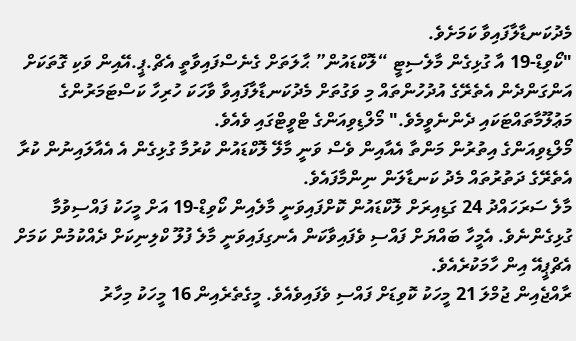މެދުކަނޑާލާފައިވާ ކަމަށެވެ.
"ކޯވިޑް-19 އާ ގުޅިގެން މާލެސިޓީ “ލޮކްޑައުން” ޙާލަތަށް ގެނެސްފައިވާތީ އެޗް.ޕީ.އޭއިން ވަކި ގޮތަކަށް އަންގަންދެން އެތެރޭގެ އުދުހުންތައް މި ވަގުތަށް މެދުކަނޑާލާފައިވާ ވާހަކަ ހުރިހާ ކަސްޓަމަރުންގެ މަޢުލޫމާތައްޓަކައި ދެންނެވީމެވެ." މޯލްޑިވިއަންގެ ޓްވީޓްގައި ވެއެވެ.
މޯލްޑިވިއަންގެ އިތުރުން މަންތާ އެއާއިން ވެސް ވަނީ މާލޭ ލޮކްޑައުން ކުރުމާ ގުޅިގެން އެ އެއާލައިނުން ކުރާ އެތެރޭގެ ދަތުރުތައް މެދު ކަނޑާލަން ނިންމާފައެވެ.
މާލެ ސަރަހައްދު 24 ގަޑިއިރަށް ލޮކްޑައުން ކޮށްފައިވަނީ މާލެއިން ކޯވިޑް-19 އަށް މީހަކު ފައްސިވުމާ ގުޅިގެންނެވެ. އެމީހާ ބައްޔަށް ފައްސި ވެފައިވާކަން އެނގިފައިވަނީ މާލެ ފުލޫ ކްލިނިކަށް ދެއްކުމުން ކަމަށް އެޗްޕީއޭ އިން ހާމަކުރެއެވެ.
ރާއްޖެއިން ޖުމްލަ 21 މީހަކު ކޮވިޑަށް ފައްސި ވެފައިވެއެވެ. މީގެތެރެއިން 16 މީހަކު މިހާރު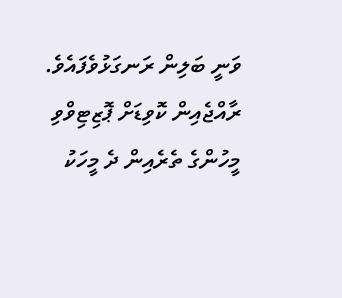ވަނީ ބަލިން ރަނގަޅުވެފައެވެ. ރާއްޖެއިން ކޮވިޑަށް ޕޮޒިޓިވްވި މީހުންގެ ތެރެއިން ދެ މީހަކު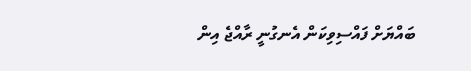ބައްޔަށް ފައްސިވިކަން އެނގުނީ ރާއްޖެ އިން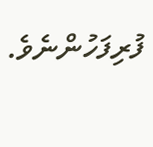ފުރިފަހުންނެވެ.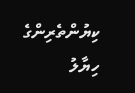ކިޔުންތެރިންގެ ހިޔާލު